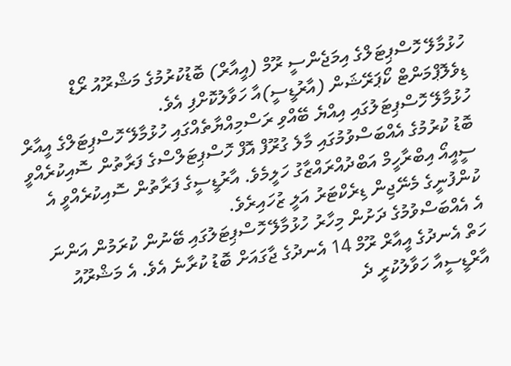ހުޅުމާލޭ ހޮސްޕިޓަލްގެ އިމަޖެންސީ ރޫމް (އީއާރް) ބޮޑުކުރުމުގެ މަޝްރޫއު ރޯޑް ޑިވެލޮޕްމަންޓް ކޯޕަރޭޝަން (އާރުޑީސީ)އާ ހަވާލުކޮށްފި އެވެ.
ހުޅުމާލޭ ހޮސްޕިޓަލުގައި އިއްޔެ ބޭއްވި ރަސްމިއްޔާތެއްގައި ހުޅުމާލޭ ހޮސްޕިޓަލްގެ އީއާރް ބޮޑު ކުރުމުގެ އެއްބަސްވުމުގައި މާލެ ގުރޫފް އޮފް ހޮސްޕިޓަލްސްގެ ފަރާތުން ސޮއިކުރެއްވީ ސީއީއޯ އިބްރާހީމް އަބްދުއްރައްޒާގު ހަލީމެވެ. އާރުޑީސީގެ ފަރާތުން ސޮއިކުރެއްވީ އެ ކުންފުނީގެ މެނޭޖިން ޑިރެކްޓަރު އަލީ ޒުހައިރެވެ.
އެ އެއްބަސްވުމުގެ ދަށުން މިހާރު ހުޅުމާލޭ ހޮސްޕިޓަލުގައި ބޭނުން ކުރަމުން އަންނަ ހަތް އެނދުގެ އީއާރް ރޫމް 14 އެނދުގެ ޖާގައަށް ބޮޑު ކުރާނެ އެވެ. އެ މަޝްރޫއު އާރްޑީސީއާ ހަވާލުކުރީ ދެ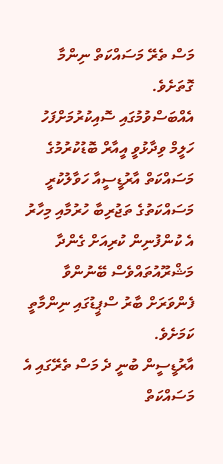މަސް ތެރޭ މަސައްކަތް ނިންމާ ގޮތަށެވެ.
އެއްބަސްވުމުގައި ސޮއިކުރުމަށްފަހު ހަލީމް ވިދާޅުވީ އީއާރް ބޮޑުކުރުމުގެ މަސައްކަތް އާރުޑީސީއާ ހަވާލުކުރީ މަސައްކަތުގެ ތަޖުރިބާ ހުރުމާއި މިހާރު އެ ކުންފުނިން ކުރިއަށް ގެންދާ މަޝްރޫއުތައްވެސް ބޭނުންވާ ފެންވަރަށް ބާރު ސްޕީޑުގައި ނިންމާތީ ކަމަށެވެ.
އާރުޑީސީން ބުނީ ދެ މަސް ތެރޭގައި އެ މަސައްކަތް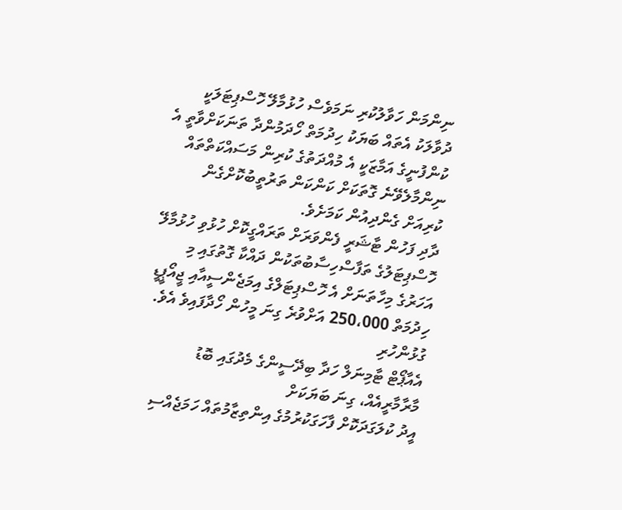ނިންމަން ހަވާލުކުރި ނަމަވެސް ހުޅުމާލޭ ހޮސްޕިޓަލަކީ ދުވާލަކު އެތައް ބަޔަކު ހިދުމަތް ހޯދަމުންދާ ތަނަކަށްވާތީ އެ ކުންފުނީގެ އަމާޒަކީ އެ މުއްދަތުގެ ކުރިން މަސައްކަތްތައް ނިންމާލެވޭނެ ގޮތަކަށް ކަންކަން ތަރުތީބުކޮށްގެން ކުރިއަށް ގެންދިއުން ކަމަށެވެ.
ދާދި ފަހުން ޓާޝަރީ ފެންވަރަށް ތަރައްގީކޮށް ހުޅުވި ހުޅުމާލޭ ހޮސްޕިޓަލުގެ ތަފާސްހިސާބުތަކުން ދައްކާ ގޮތުގައި މި އަހަރުގެ މިހާތަނަށް އެ ހޮސްޕިޓަލްގެ އިމަޖެންސީއާއި ޖީއޯޕީޑީ ހިދުމަތް 250،000 އަށްވުރެ ގިނަ މީހުން ހޯދާފައިވެ އެވެ.
ގުޅުންހުރި
އެއާޕޯޓް ޓާމިނަލް ހަދާ ބިދޭސީންގެ މެދުގައި ބޮޑު މާރާމާރީއެއް، ގިނަ ބަޔަކަށް
އީދު ކުލަގަދަކޮށް ފާހަގަކުރުމުގެ އިންތިޒާމުތައް ހަމަޖެއްސި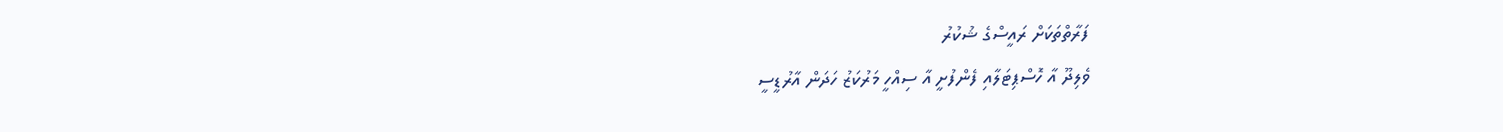ފަރާތްތަކަށް ރައީސްގެ ޝުކުރު
ވެލިދޫ އާ ހޮސްޕިޓަލާއި ފެންފުށީ އާ ސިއްހީ މަރުކަޒު ހަދަން އާރުޑީސީ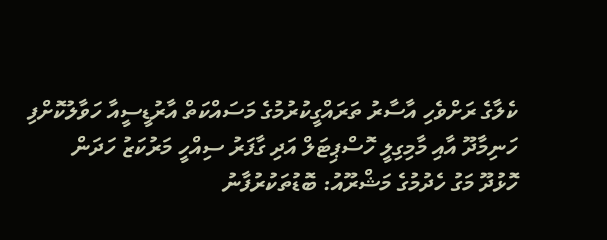ކެލާގެ ރަށްވެހި އާސާރު ތަރައްގީކުރުމުގެ މަސައްކަތް އާރުޑީސީއާ ހަވާލުކޮށްފި
ހަނިމާދޫ އާއި މާމިގިލީ ހޮސްޕިޓަލް އަދި ގާފަރު ސިއްހީ މަރުކަޒު ހަދަން
ހޮޅުދޫ މަގު ހެދުމުގެ މަޝްރޫއު: ބޮޑުތަކުރުފާނު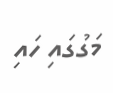މަގުގައި ހައި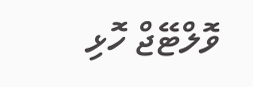ވޮލްޓޭޖް ހޮޅި